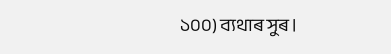১০০) ব্যথাৰ সুৰ।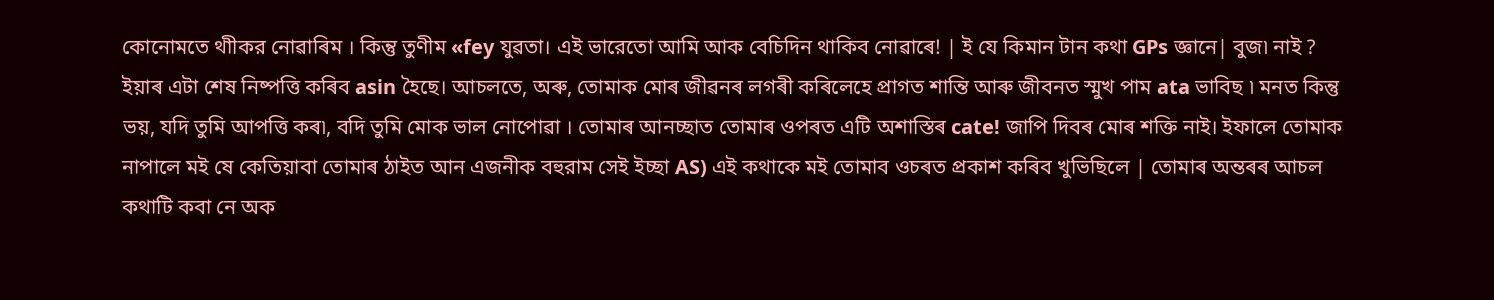কোনোমতে থাীকর নোৱাৰিম । কিন্তু তুণীম «fey যুৱতা। এই ভারেতো আমি আক বেচিদিন থাকিব নোৱাৰে! | ই যে কিমান টান কথা GPs জ্ঞানে| বুজ৷ নাই ? ইয়াৰ এটা শেষ নিষ্পত্তি কৰিব asin হৈছে। আচলতে, অৰু, তোমাক মোৰ জীৱনৰ লগৰী কৰিলেহে প্রাগত শান্তি আৰু জীবনত স্মুখ পাম ata ভাবিছ ৷ মনত কিন্তু ভয়, যদি তুমি আপত্তি কৰ৷, বদি তুমি মোক ভাল নোপোৱা । তোমাৰ আনচ্ছাত তোমাৰ ওপৰত এটি অশাস্তিৰ cate! জাপি দিবৰ মোৰ শক্তি নাই। ইফালে তোমাক নাপালে মই ষে কেতিয়াবা তোমাৰ ঠাইত আন এজনীক বহুরাম সেই ইচ্ছা AS) এই কথাকে মই তোমাব ওচৰত প্রকাশ কৰিব খুভিছিলে | তোমাৰ অন্তৰৰ আচল কথাটি কবা নে অক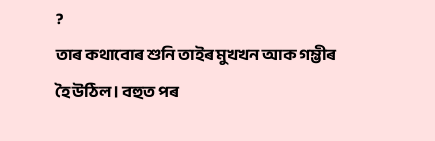?
তাৰ কথাবোৰ শুনি তাইৰ মুখখন আক গম্ভীৰ হৈ উঠিল। বহুত পৰ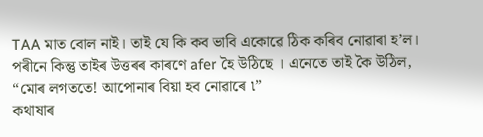TAA মাত বোল নাই। তাই যে কি কব ভাবি একোৱে ঠিক কৰিব নোৱাৰা হ’ল। পৰীনে কিন্তু তাইৰ উত্তৰৰ কাৰণে afer হৈ উঠিছে । এনেতে তাই কৈ উঠিল, “মোৰ লগততে! আপোনাৰ বিয়া হব নোৱাৰে ৷”
কথাষাৰ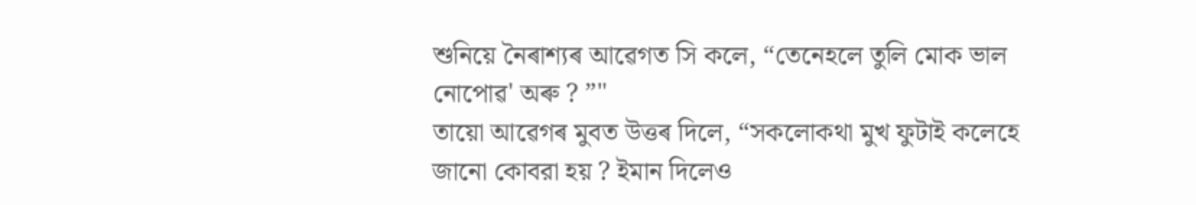শুনিয়ে নৈৰাশ্যৰ আৱেগত সি কলে, “তেনেহলে তুলি মোক ভাল নোপোৱ' অৰু ? ”"
তায়ো আৱেগৰ মুবত উত্তৰ দিলে, “সকলোকথা মুখ ফুটাই কলেহে জানো কোবরা হয় ? ইমান দিলেও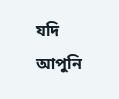যদি আপুনি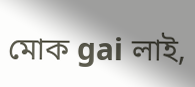মোক gai লাই,